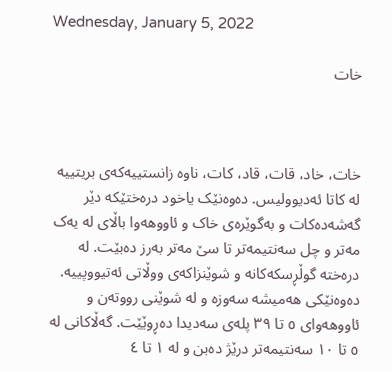Wednesday, January 5, 2022

خات



خات، خاد، قات، قاد، کات، ناوە زانستییەکەی بریتییە لە کاتا ئەدیوولیس. دەوەنێک یاخود درەختێکە دێر گەشەدەکات و بەگوێرەی خاک و ئاووهەوا باڵای لە یەک مەتر و چل سەنتیمەتر تا سێ مەتر بەرز دەبێت. لە درەختە گوڵڕسکەکانە و شوێنزاکەی ووڵاتی ئەتیووپییە. دەوەنێکی هەمیشە سەوزە و لە شوێنی رووتەن و ئاووهەوای ٥ تا ٣٩ پلەی سەدیدا دەڕوێێت. گەڵاکانی لە ٥ تا ١٠ سەنتیمەتر درێژ دەبن و لە ١ تا ٤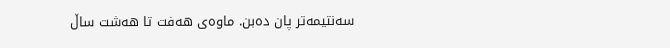سەنتیمەتر پان دەبن. ماوەی هەفت تا هەشت ساڵ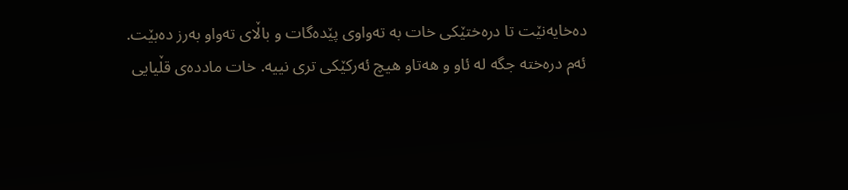دەخایەنێت تا درەختێکی خات بە تەواوی پێدەگات و باڵای تەواو بەرز دەبێت.
ئەم درەختە جگە لە ئاو و هەتاو هیچ ئەرکێکی تری نییە. خات ماددەی قڵیایی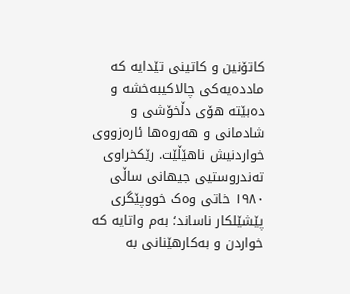کاتۆنین و کاتینی تێدایە کە ماددەیەکی چالاکیبەخشە و دەبێتە هۆی دڵخۆشی و شادمانی و هەروەها ئارەزووی خواردنیش ناهێڵێت. رێکخراوی تەندروستیی جیهانی ساڵی ١٩٨٠ خاتی وەک خووپێگری پێشێلکار ناساند؛ بەم واتایە کە خواردن و بەکارهێنانی بە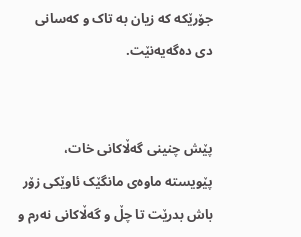جۆرێکە کە زیان بە تاک و کەسانی دی دەگەیەنێت.


پێش چنینی گەڵاکانی خات، پێویستە ماوەی مانگێک ئاوێکی زۆر باش بدرێت تا چڵ و گەڵاکانی نەرم و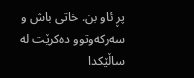پڕ ئاو بن. خاتی باش و سەرکەوتوو دەکرێت لە ساڵێکدا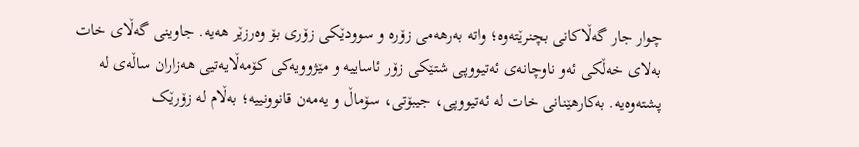چوار جار گەڵاکانی بچنرێتەوە؛ واتە بەرهەمی زۆرە و سوودێکی زۆری بۆ وەرزێر هەیە. جاوینی گەڵای خات بەلای خەڵکی ئەو ناوچانەی ئەتیووپی شتێکی زۆر ئاساییە و مێژوویەکی کۆمەڵایەتیی هەزاران ساڵەی لە پشتەوەیە. بەکارهێنانی خات لە ئەتیووپی، جیبۆتی، سۆماڵ و یەمەن قانوونییە؛ بەڵام لە زۆرێک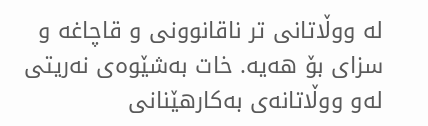لە ووڵاتانی تر ناقانوونی و قاچاغە و سزای بۆ هەیە. خات بەشێوەی نەریتی لەو ووڵاتانەی بەکارهێنانی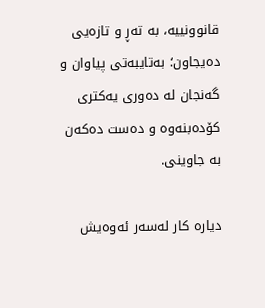قانوونییە، بە تەڕ و تازەیی دەیجاون؛ بەتایبەتی پیاوان و گەنجان لە دەوری یەکتری کۆدەبنەوە و دەست دەکەن بە جاوینی.

دیارە کار لەسەر ئەوەیش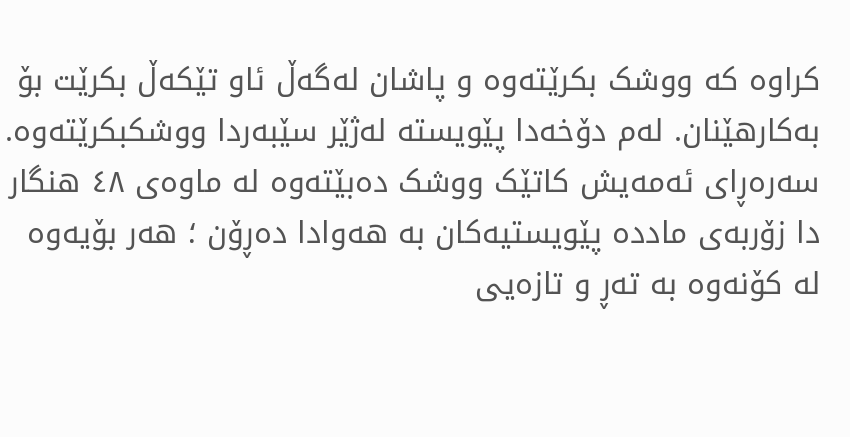کراوە کە ووشک بکرێتەوە و پاشان لەگەڵ ئاو تێکەڵ بکرێت بۆ بەکارهێنان. لەم دۆخەدا پێویستە لەژێر سێبەردا ووشکبکرێتەوە. سەرەڕای ئەمەیش کاتێک ووشک دەبێتەوە لە ماوەی ٤٨ هنگار دا زۆربەی ماددە پێویستیەکان بە هەوادا دەڕۆن ؛ هەر بۆیەوە لە کۆنەوە بە تەڕ و تازەیی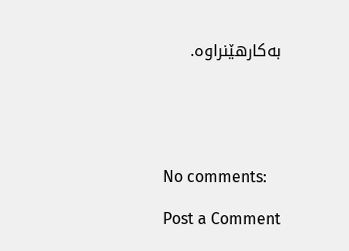بەکارهێنراوە.





No comments:

Post a Comment